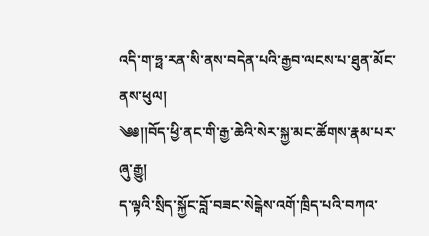འདི་ག་ཧྥ་རན་སི་ནས་བདེན་པའི་རྒྱབ་ལངས་པ་ཐུན་མོང་ནས་ཕུལ།
༄༅།།བོད་ཕྱི་ནང་གི་རྒྱ་ཆེའི་སེར་སྐྱ་མང་ཚོགས་རྣམ་པར་ཞུ་རྒྱུ།
ད་ལྟའི་སྲིད་སྐྱོང་བློ་བཟང་སེངྒེས་འགོ་ཁྲིད་པའི་བཀའ་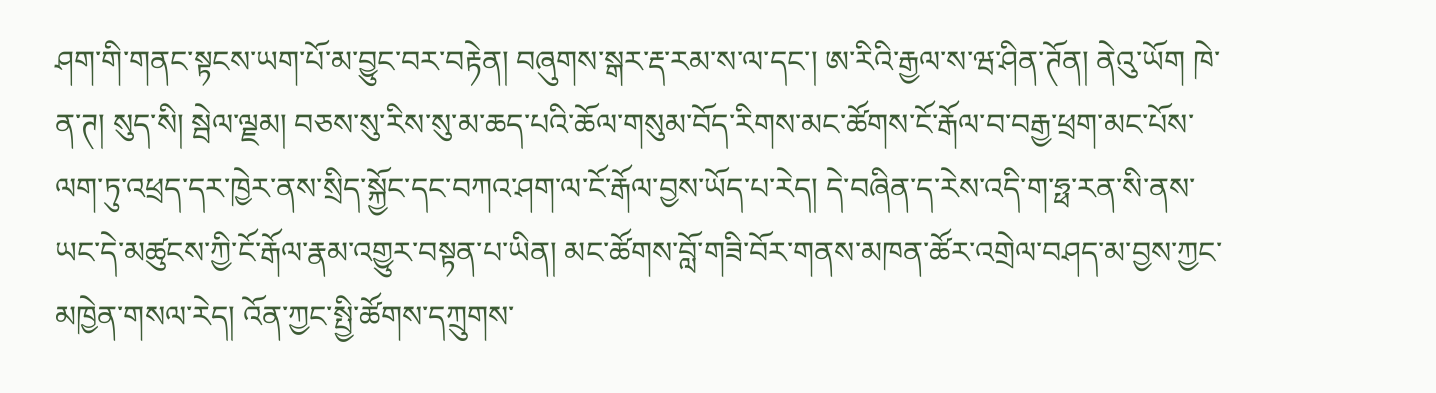ཤག་གི་གནང་སྟངས་ཡག་པོ་མ་བྱུང་བར་བརྟེན། བཞུགས་སྒར་རྡ་རམ་ས་ལ་དང་། ཨ་རིའི་རྒྱལ་ས་ཝ་ཤིན་ཊོན། ནེའུ་ཡོག ཁེ་ན་ཊ། སུད་སི། སྦེལ་ལྗམ། བཅས་སུ་རིས་སུ་མ་ཆད་པའི་ཆོལ་གསུམ་བོད་རིགས་མང་ཚོགས་ངོ་རྒོལ་བ་བརྒྱ་ཕྲག་མང་པོས་ལག་ཏུ་འཕྲད་དར་ཁྱེར་ནས་སྲིད་སྐྱོང་དང་བཀའ་ཤག་ལ་ངོ་རྒོལ་བྱས་ཡོད་པ་རེད། དེ་བཞིན་ད་རེས་འདི་ག་ཧྥ་རན་སི་ནས་ཡང་དེ་མཚུངས་ཀྱི་ངོ་རྒོལ་རྣམ་འགྱུར་བསྟན་པ་ཡིན། མང་ཚོགས་བློ་གཟི་བོར་གནས་མཁན་ཚོར་འགྲེལ་བཤད་མ་བྱས་ཀྱང་མཁྱེན་གསལ་རེད། འོན་ཀྱང་སྤྱི་ཚོགས་དཀྲུགས་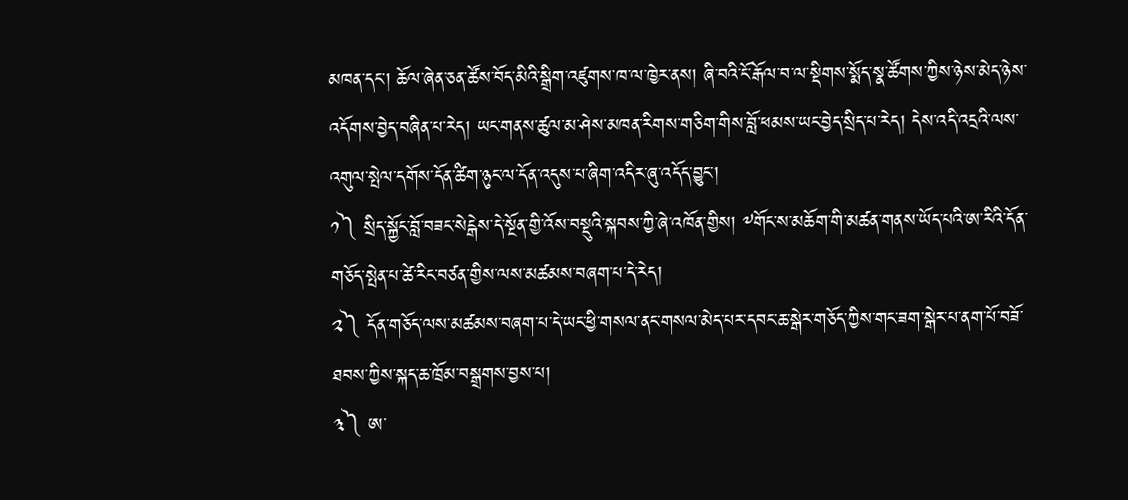མཁན་དང་། ཆོལ་ཞེན་ཅན་ཚོས་བོད་མིའི་སྒྲིག་འཛུགས་ཁ་ལ་ཁྱེར་ནས། ཞི་བའི་ངོ་རྒོལ་བ་ལ་སྡིགས་སྨོད་སྣ་ཚོགས་ཀྱིས་ཉེས་མེད་ཉེས་འདོགས་བྱེད་བཞིན་པ་རེད། ཡང་གནས་ཚུལ་མ་ཤེས་མཁན་རིགས་གཅིག་གིས་བློ་ཕམས་ཡང་བྱེད་སྲིད་པ་རེད། དེས་འདི་འདྲའི་ལས་འགུལ་སྤེལ་དགོས་དོན་ཚིག་ཉུང་ལ་དོན་འདུས་པ་ཞིག་འདིར་ཞུ་འདོད་བྱུང་།
༡༽ སྲིད་སྐྱོང་བློ་བཟང་སེངྒེས་དེ་སྔོན་གྱི་འོས་བསྡུའི་སྐབས་ཀྱི་ཞེ་འཁོན་གྱིས། ༸གོང་ས་མཆོག་གི་མཚན་གནས་ཡོད་པའི་ཨ་རིའི་དོན་གཅོད་སྤེན་པ་ཚེ་རིང་བཙན་གྱིས་ལས་མཚམས་བཞག་པ་དེ་རེད།
༢༽ དོན་གཅོད་ལས་མཚམས་བཞག་པ་དེ་ཡང་ཕྱི་གསལ་ནང་གསལ་མེད་པར་དབང་ཆ་སྒེར་གཅོད་ཀྱིས་གང་ཟག་སྒེར་པ་ནག་པོ་བཟོ་ཐབས་ཀྱིས་སྐད་ཆ་ཁྲོམ་བསྒྲགས་བྱས་པ།
༣༽ ཨ་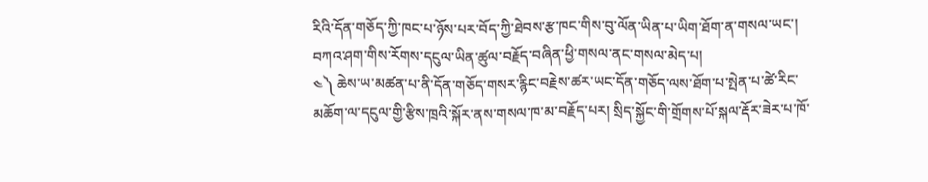རིའི་དོན་གཅོད་ཀྱི་ཁང་པ་ཉོས་པར་བོད་ཀྱི་ཐེབས་རྩ་ཁང་གིས་བུ་ལོན་ཡིན་པ་ཡིག་ཐོག་ན་གསལ་ཡང་། བཀའ་ཤག་གིས་རོགས་དངུལ་ཡིན་ཚུལ་བརྗོད་བཞིན་ཕྱི་གསལ་ནང་གསལ་མེད་པ།
༤༽ ཆེས་ཡ་མཚན་པ་ནི་དོན་གཅོད་གསར་རྙིང་བརྗེས་ཚར་ཡང་དོན་གཅོད་ལས་ཐོག་པ་སྤེན་པ་ཚེ་རིང་མཆོག་ལ་དངུལ་གྱི་རྩིས་ཁྲའི་སྐོར་ནས་གསལ་ཁ་མ་བརྗོད་པར། སྲིད་སྐྱོང་གི་གྲོགས་པོ་སྐལ་རྡོར་ཟེར་པ་ཁོ་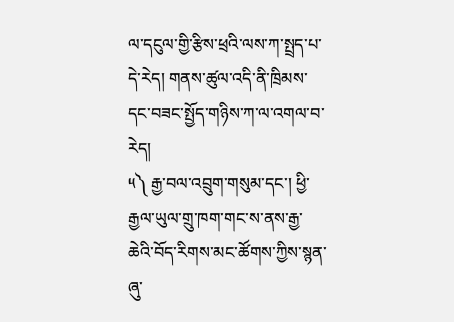ལ་དངུལ་གྱི་རྩིས་ཕྲའི་ལས་ཀ་སྤྲད་པ་དེ་རེད། གནས་ཚུལ་འདི་ནི་ཁྲིམས་དང་བཟང་སྤྱོད་གཉིས་ཀ་ལ་འགལ་བ་རེད།
༥༽ རྒྱ་བལ་འབྲུག་གསུམ་དང་། ཕྱི་རྒྱལ་ཡུལ་གྲུ་ཁག་གང་ས་ནས་རྒྱ་ཆེའི་བོད་རིགས་མང་ཚོགས་ཀྱིས་སྙན་ཞུ་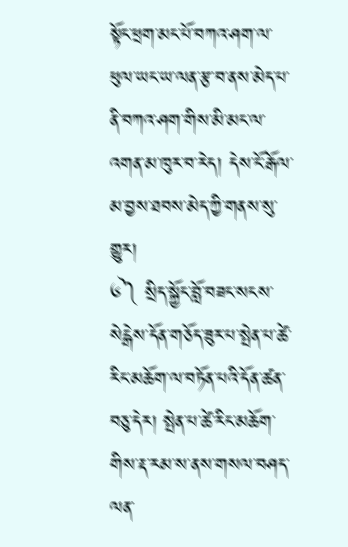སྟོང་ཕྲག་མང་པོ་བཀའ་ཤག་ལ་ཕུལ་ཡང་ཡ་ལན་རྩ་བ་ནས་མེད་པ་ནི་བཀའ་ཤག་གིས་མི་མང་ལ་འགན་མ་ཁུར་བ་རེད། དེས་ངོ་རྒོལ་མ་བྱས་ཐབས་མེད་ཀྱི་གནས་སུ་གྱུར།
༦༽ སྲིད་སྐྱོང་བློ་བཟང་སངས་སེངྒེས་དོན་གཅོད་ཟུར་པ་སྤེན་པ་ཚེ་རིང་མཆོག་ལ་བཏོན་པའི་དོན་ཚན་བཅུ་དེར། སྤེན་པ་ཚེ་རིང་མཆོག་གིས་རྡ་རམ་ས་ནས་གསལ་བཤད་ལན་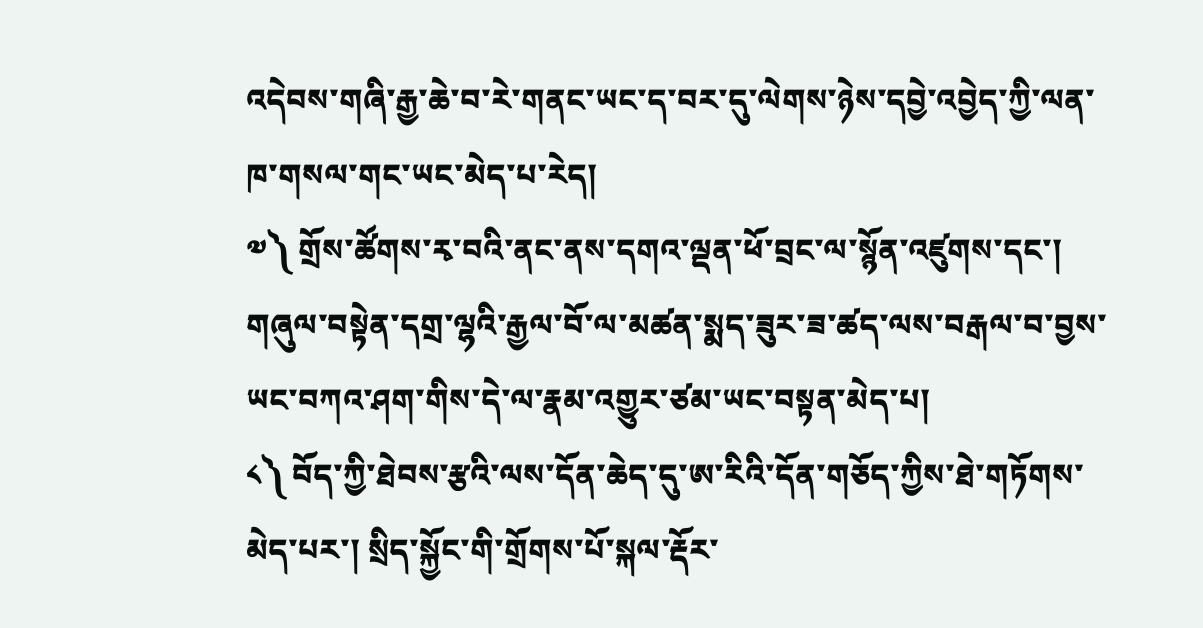འདེབས་གཞི་རྒྱ་ཆེ་བ་རེ་གནང་ཡང་ད་བར་དུ་ལེགས་ཉེས་དབྱེ་འབྱེད་ཀྱི་ལན་ཁ་གསལ་གང་ཡང་མེད་པ་རེད།
༧༽ གྲོས་ཚོགས་རྭ་བའི་ནང་ནས་དགའ་ལྡན་ཕོ་བྲང་ལ་སྙོན་འཛུགས་དང་། གཞུལ་བསྟེན་དགྲ་ལྷའི་རྒྱལ་བོ་ལ་མཚན་སྨད་ཟུར་ཟ་ཚད་ལས་བརྒལ་བ་བྱས་ཡང་བཀའ་ཤག་གིས་དེ་ལ་རྣམ་འགྱུར་ཙམ་ཡང་བསྟན་མེད་པ།
༨༽ བོད་ཀྱི་ཐེབས་རྩའི་ལས་དོན་ཆེད་དུ་ཨ་རིའི་དོན་གཅོད་ཀྱིས་ཐེ་གཏོགས་མེད་པར་། སྲིད་སྐྱོང་གི་གྲོགས་པོ་སྐལ་རྡོར་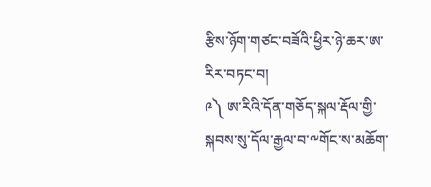རྩིས་ཉོག་གཙང་བཟོའི་ཕྱིར་ཉེ་ཆར་ཨ་རིར་བཏང་བ།
༩༽ ཨ་རིའི་དོན་གཅོད་སྐལ་རྡོལ་གྱི་སྐབས་སུ་དོལ་རྒྱལ་བ་༸གོང་ས་མཆོག་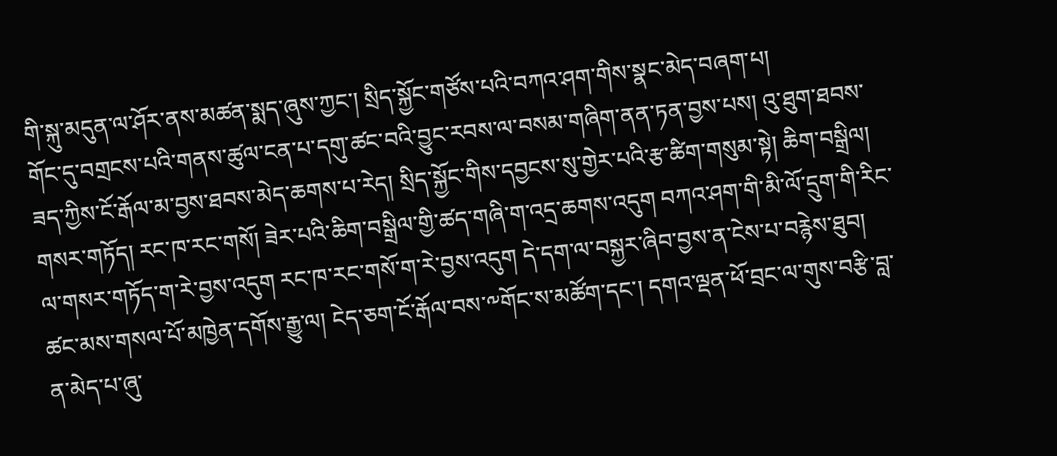གི་སྐུ་མདུན་ལ་ཤོར་ནས་མཚན་སྨད་ཞུས་ཀྱང་། སྲིད་སྐྱོང་གཙོས་པའི་བཀའ་ཤག་གིས་སྣང་མེད་བཞག་པ།
གོང་དུ་བགྲངས་པའི་གནས་ཚུལ་ངན་པ་དགུ་ཚང་བའི་བྱུང་རབས་ལ་བསམ་གཞིག་ནན་ཏན་བྱས་པས། འུ་ཐུག་ཐབས་ཟད་ཀྱིས་ངོ་རྒོལ་མ་བྱས་ཐབས་མེད་ཆགས་པ་རེད། སྲིད་སྐྱོང་གིས་དབྱངས་སུ་གྱེར་པའི་རྩ་ཚིག་གསུམ་སྟེ། ཆིག་བསྒྲིལ། གསར་གཏོད། རང་ཁ་རང་གསོ། ཟེར་པའི་ཆིག་བསྒྲིལ་གྱི་ཚད་གཞི་ག་འདྲ་ཆགས་འདུག བཀའ་ཤག་གི་མི་ལོ་དྲུག་གི་རིང་ལ་གསར་གཏོད་ག་རེ་བྱས་འདུག རང་ཁ་རང་གསོ་ག་རེ་བྱས་འདུག དེ་དག་ལ་བསྐྱར་ཞིབ་བྱས་ན་ངེས་པ་བརྙེས་ཐུབ།
ཚང་མས་གསལ་པོ་མཁྱེན་དགོས་རྒྱུ་ལ། ངེད་ཅག་ངོ་རྒོལ་བས་༸གོང་ས་མཚོག་དང་། དགའ་ལྡན་ཕོ་བྲང་ལ་གུས་བརྩི་བླ་ན་མེད་པ་ཞུ་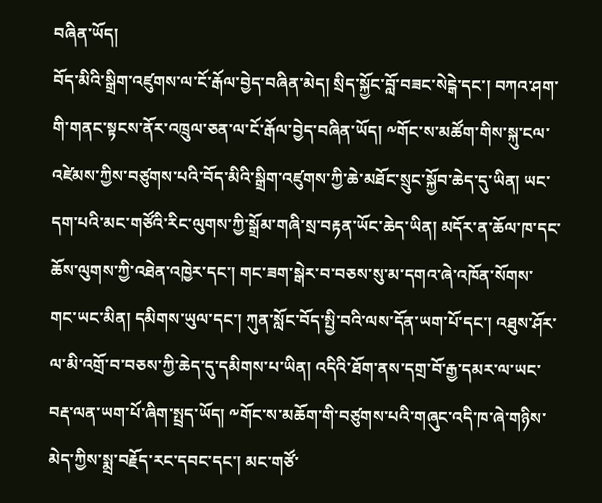བཞིན་ཡོད།
བོད་མིའི་སྒྲིག་འཛུགས་ལ་ངོ་རྒོལ་བྱེད་བཞིན་མེད། སྲིད་སྐྱོང་བློ་བཟང་སེངྒེ་དང་། བཀའ་ཤག་གི་གནང་སྟངས་ནོར་འཁྲུལ་ཅན་ལ་ངོ་རྒོལ་བྱེད་བཞིན་ཡོད། ༸གོང་ས་མཚོག་གིས་སྐུ་ངལ་འཛེམས་ཀྱིས་བཙུགས་པའི་བོད་མིའི་སྒྲིག་འཛུགས་ཀྱི་ཆེ་མཐོང་སྲུང་སྐྱོབ་ཆེད་དུ་ཡིན། ཡང་དག་པའི་མང་གཙོའི་རིང་ལུགས་ཀྱི་སྒྲོམ་གཞི་སྲ་བརྟན་ཡོང་ཆེད་ཡིན། མདོར་ན་ཆོལ་ཁ་དང་ཆོས་ལུགས་ཀྱི་འཐེན་འཁྱེར་དང་། གང་ཟག་སྒེར་བ་བཅས་སུ་མ་དགའ་ཞེ་འཁོན་སོགས་གང་ཡང་མིན། དམིགས་ཡུལ་དང་། ཀུན་སློང་བོད་སྤྱི་བའི་ལས་དོན་ཡག་པོ་དང་། འཐུས་ཤོར་ལ་མི་འགྲོ་བ་བཅས་ཀྱི་ཆེད་དུ་དམིགས་པ་ཡིན། འདིའི་ཐོག་ནས་དགྲ་བོ་རྒྱ་དམར་ལ་ཡང་བརྡ་ལན་ཡག་པོ་ཞིག་སྤྲད་ཡོད། ༸གོང་ས་མཆོག་གི་བཙུགས་པའི་གཞུང་འདི་ཁ་ཞེ་གཉིས་མེད་ཀྱིས་སྨྲ་བརྗོད་རང་དབང་དང་། མང་གཙོ་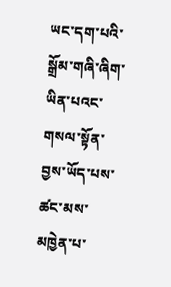ཡང་དག་པའི་སྒྲོམ་གཞི་ཞིག་ཡིན་པའང་གསལ་སྟོན་བྱས་ཡོད་པས་ཚང་མས་མཁྱེན་པ་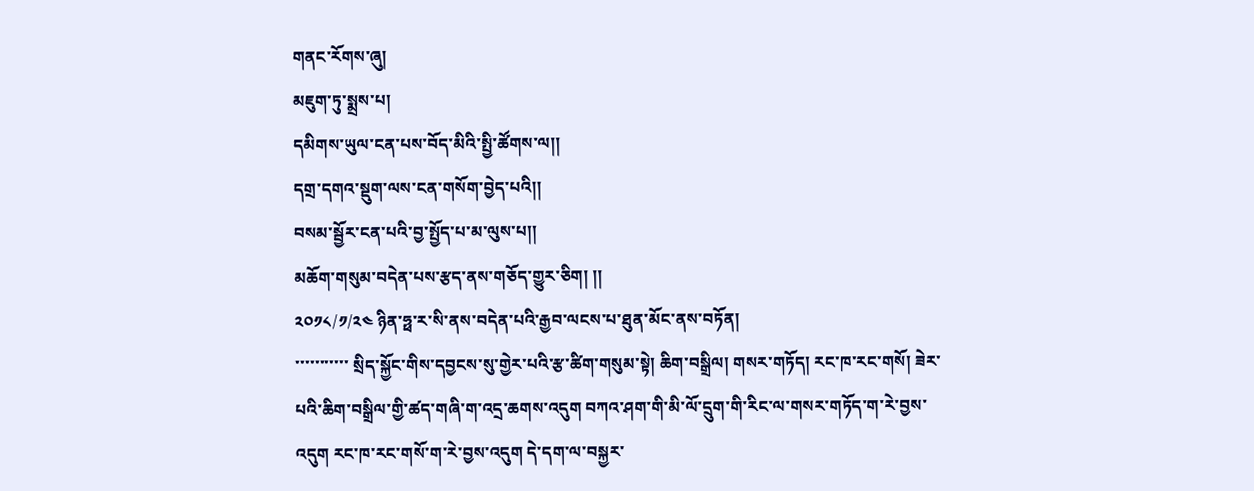གནང་རོགས་ཞུ།
མཇུག་ཏུ་སྨྲས་པ།
དམིགས་ཡུལ་ངན་པས་བོད་མིའི་སྤྱི་ཚོགས་ལ།།
དགྲ་དགའ་སྡུག་ལས་ངན་གསོག་བྱེད་པའི།།
བསམ་སྦྱོར་ངན་པའི་བྱ་སྤྱོད་པ་མ་ལུས་པ།།
མཆོག་གསུམ་བདེན་པས་རྩད་ནས་གཅོད་གྱུར་ཅིག། །།
༢༠༡༨/༡/༢༤ ཉིན་ཧྥ་ར་སི་ནས་བདེན་པའི་རྒྱབ་ལངས་པ་ཐུན་མོང་ནས་བཏོན།
་་་་་་་་་་་ སྲིད་སྐྱོང་གིས་དབྱངས་སུ་གྱེར་པའི་རྩ་ཚིག་གསུམ་སྟེ། ཆིག་བསྒྲིལ། གསར་གཏོད། རང་ཁ་རང་གསོ། ཟེར་པའི་ཆིག་བསྒྲིལ་གྱི་ཚད་གཞི་ག་འདྲ་ཆགས་འདུག བཀའ་ཤག་གི་མི་ལོ་དྲུག་གི་རིང་ལ་གསར་གཏོད་ག་རེ་བྱས་འདུག རང་ཁ་རང་གསོ་ག་རེ་བྱས་འདུག དེ་དག་ལ་བསྐྱར་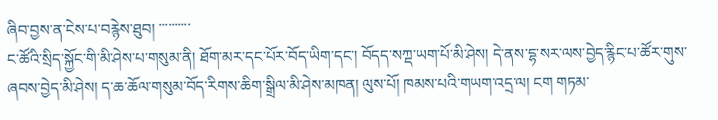ཞིབ་བྱས་ན་ངེས་པ་བརྙེས་ཐུབ། ་་་་་་་་་་
ང་ཚོའི་སྲིད་སྐྱོང་གི་མི་ཤེས་པ་གསུམ་ནི། ཐོག་མར་དང་པོར་བོད་ཡིག་དང་། བོདད་སཀྡ་ཡག་པོ་མི་ཤེས། དེ་ནས་དྷ་སར་ལས་བྱེད་རྙིང་པ་ཚོར་གུས་ཞབས་བྱེད་མི་ཤེས། ད་ཆ་ཆོལ་གསུམ་བོད་རིགས་ཆིག་སྒྲིལ་མི་ཤེས་མཁན། ལུས་པོ། ཁམས་པའི་གཡག་འདྲ་ལ། ངག གཏམ་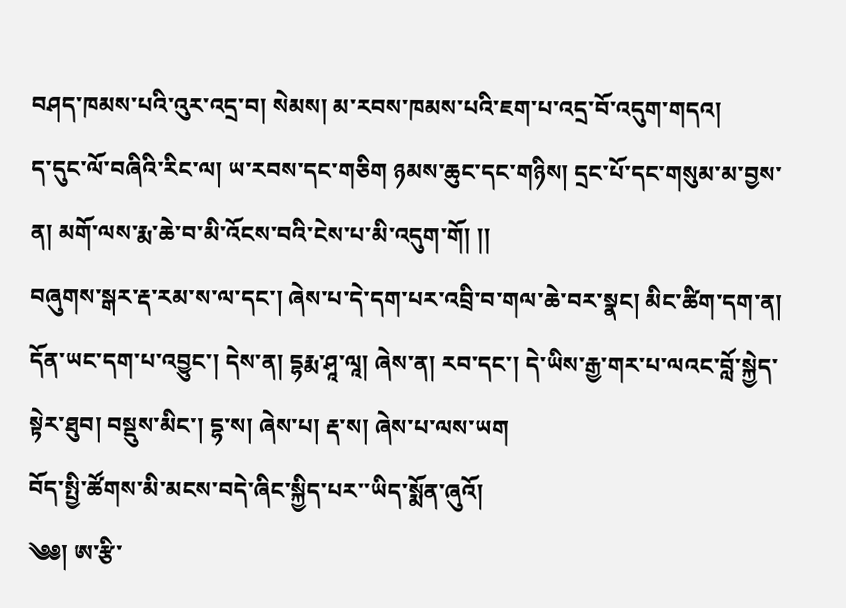བཤད་ཁམས་པའི་འུར་འདྲ་བ། སེམས། མ་རབས་ཁམས་པའི་ཇག་པ་འདྲ་བོ་འདུག་གདའ།
ད་དུང་ལོ་བཞིའི་རིང་ལ། ཡ་རབས་དང་གཅིག ཉམས་ཆུང་དང་གཉིས། དྲང་པོ་དང་གསུམ་མ་བྱས་ན། མགོ་ལས་རྨ་ཆེ་བ་མི་འོངས་བའི་ངེས་པ་མི་འདུག་གོ། །།
བཞུགས་སྒར་རྡ་རམ་ས་ལ་དང་། ཞེས་པ་དེ་དག་པར་འབྲི་བ་གལ་ཆེ་བར་སྣང། མིང་ཚིག་དག་ན། དོན་ཡང་དག་པ་འབྱུང་། དེས་ན། དྷརྨ་ཤཱ་ལཱ། ཞེས་ན། རབ་དང་། དེ་ཡིས་རྒྱ་གར་པ་ལའང་བློ་སྐྱེད་སྟེར་ཐུབ། བསྡུས་མིང་། དྷ་ས། ཞེས་པ། རྡ་ས། ཞེས་པ་ལས་ཡག
བོད་སྤྱི་ཚོགས་མི་མངས་བདེ་ཞིང་སྐྱིད་པར་་ཡིད་སྨོན་ཞུའོ།
༄༅། ཨ་རྩི་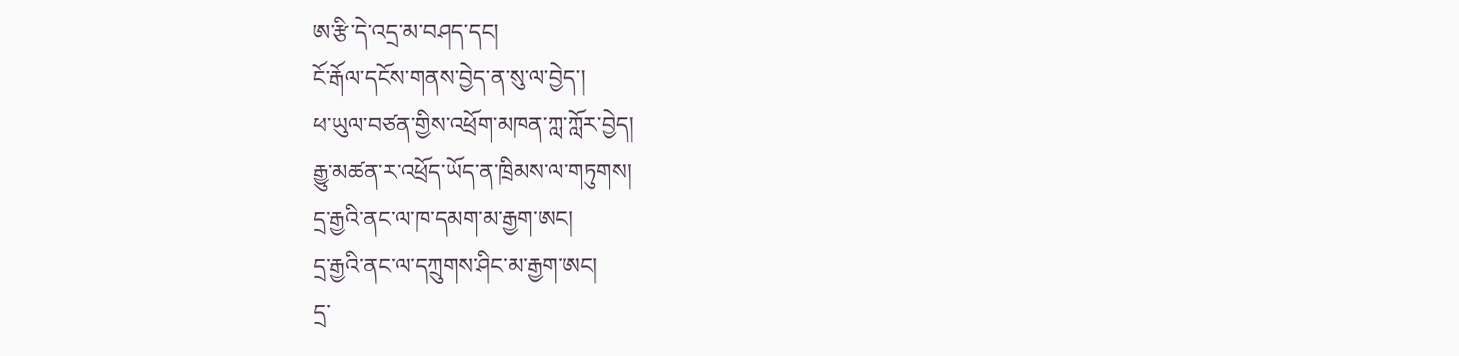ཨ་རྩི་དེ་འདྲ་མ་བཤད་དང།
ངོ་རྒོལ་དངོས་གནས་བྱེད་ན་སུ་ལ་བྱེད་།
ཕ་ཡུལ་བཙན་གྱིས་འཕྲོག་མཁན་ཀླ་ཀློར་བྱེད།
རྒྱུ་མཚན་ར་འཕྲོད་ཡོད་ན་ཁྲིམས་ལ་གཏུགས།
དྲ་རྒྱའི་ནང་ལ་ཁ་དམག་མ་རྒྱག་ཨང།
དྲ་རྒྱའི་ནང་ལ་དཀྲུགས་ཤིང་མ་རྒྱག་ཨང།
དྲ་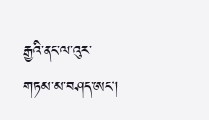རྒྱའི་ནང་ལ་འུར་གཏམ་མ་བཤད་ཨང།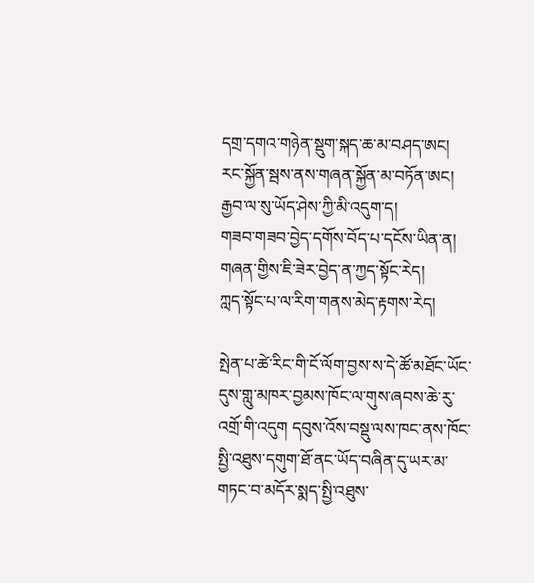དགྲ་དགའ་གཉེན་སྡུག་སྐད་ཆ་མ་བཤད་ཨང།
རང་སྐྱོན་སྦས་ནས་གཞན་སྐྱོན་མ་བཏོན་ཨང།
རྒྱབ་ལ་སུ་ཡོད་ཤེས་ཀྱི་མི་འདུག་ད།
གཟབ་གཟབ་བྱེད་དགོས་བོད་པ་དངོས་ཡིན་ན།
གཞན་གྱིས་ཇི་ཟེར་བྱེད་ན་ཀྱད་སྟོང་རེད།
ཀླད་སྟོང་པ་ལ་རིག་གནས་མེད་རྟགས་རེད།

སྤེན་པ་ཚེ་རིང་གི་ངོ་ལོག་བྱས་ས་དེ་ཚོ་མཐོང་ཡོང་དུས་གླུ་མཁར་བྱམས་ཁོང་ལ་གུས་ཞབས་ཆེ་རུ་འགྲོ་གི་འདུག དབུས་འོས་བསྡུ་ལས་ཁང་ནས་ཁོང་སྤྱི་འཐུས་དགུག་ཐོ་ནང་ཡོད་བཞིན་དུ་ཡར་མ་གཏང་བ་མདོར་སྨད་སྤྱི་འཐུས་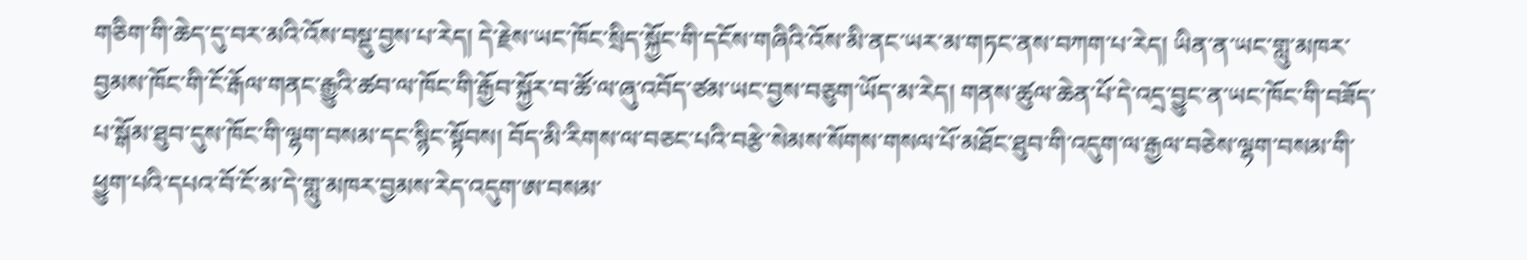གཅིག་གི་ཆེད་དུ་བར་མའི་འོས་བསྡུ་བྱས་པ་རེད། དེ་རྗེས་ཡང་ཁོང་སྲིད་སྐྱོང་གི་དངོས་གཞིའི་འོས་མི་ནང་ཡར་མ་གཏང་ནས་བཀག་པ་རེད། ཡིན་ན་ཡང་གླུ་མཁར་བྱམས་ཁོང་གི་ངོ་རྒོལ་གནང་རྒྱུའི་ཚབ་ལ་ཁོང་གི་རྒྱོབ་སྐྱོར་བ་ཚོ་ལ་ཞུ་འབོད་ཙམ་ཡང་བྱས་བཅུག་ཡོད་མ་རེད། གནས་ཚུལ་ཆེན་པོ་དེ་འདྲ་བྱུང་ན་ཡང་ཁོང་གི་བཟོད་པ་སྒོམ་ཐུབ་དུས་ཁོང་གི་ལྷག་བསམ་དང་སྙིང་སྟོབས། བོད་མི་རིགས་ལ་བཅང་པའི་བརྩེ་སེམས་སོགས་གསལ་པོ་མཐོང་ཐུབ་གི་འདུག་ལ་རྒྱལ་བཅེས་ལྷག་བསམ་གི་ཕྱུག་པའི་དཔའ་བོ་ངོ་མ་དེ་གླུ་མཁར་བྱམས་རེད་འདུག་ཨ་བསམ་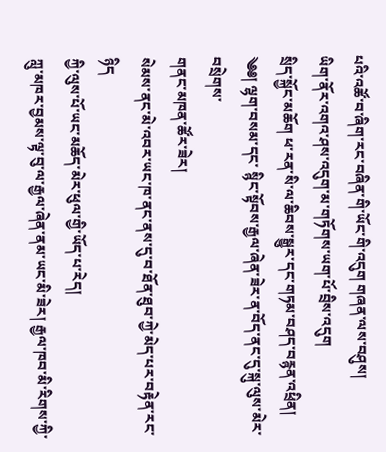པའི་འཚོ་བ་ཞིག་རང་བཞིན་གི་ཡོང་གི་འདུག གཞན་ལས་བཤུས།
ཡིག་ནོར་འགའ་ཤས་འདུག་མ་གཏོགས་ཡག་པོ་བྲིས་འདུག
སྲིད་སྐྱོང་མཆོག ཕ་རན་སི་ལ་ཆིབས་སྒྱུར་དང་གཏམ་བཤད་བརྙན་འཕྲིན།
༄༅། ལྷག་བསམ་དང་ སྙིང་སྟོབས་རྒྱལ་ཞེན་ཟེར་ན་བོད་ནང་དུ་སྐུ་ལུས་མེར་བསྲེགས་
གནང་མཁན་ཚོར་ཟེར།
སེམས་ནང་མེ་འབར་ཡང་ཁ་ནང་ནས་དུ་བ་ཐོན་ཐུབ་ཀྱེ་མེད་པར་བརྟེན་རང་ཉིད
ཀྱི་ལུས་པོ་ཡང་མཆོད་མེར་ཕུལ་གྱི་ཡོད་པ་རེད།
ཀླུ་མཁར་བྱམས་ལྟ་བུ་ལ་རྒྱལ་ཞེན་ནམ་ཡང་མི་ཟེར། རྒྱལ་ཁབ་མི་རིགས་ཀྱི་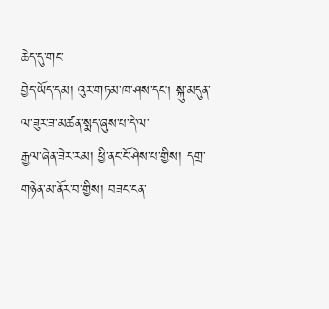ཆེད་དུ་གང་
བྱེད་ཡོད་དམ། འུར་གཏམ་ཁ་ཤས་དང། སྐུ་མདུན་ལ་ཟུར་ཟ་མཚན་སྨད་ཞུས་པ་དེ་ལ་
རྒྱལ་ཞེན་ཟེར་རམ། ཕྱི་ནང་ངོ་ཤེས་པ་གྱིས། དགྲ་གཉེན་མ་ནོར་བ་གྱིས། བཟང་ངན་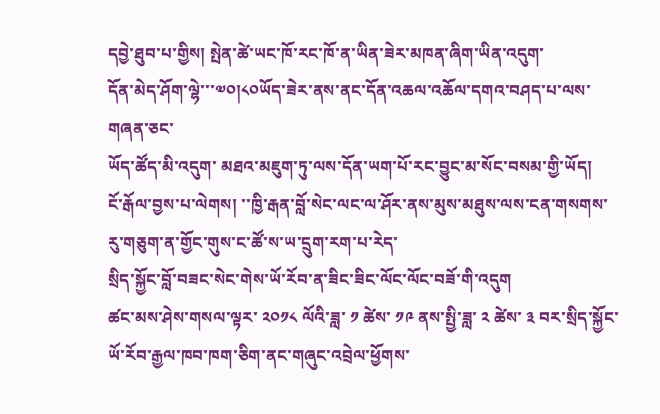དབྱེ་ཐུབ་པ་གྱིས། སྤེན་ཚེ་ཡང་ཁོ་རང་ཁོ་ན་ཡིན་ཟེར་མཁན་ཞིག་ཡིན་འདུག་
དོན་མེད་ཤོག་ལྷེ་་་༧༠།༨༠ཡོད་ཟེར་ནས་ནང་དོན་འཆལ་འཆོལ་དགའ་བཤད་པ་ལས་གཞན་ཅང་
ཡོད་ཚོད་མི་འདུག་ མཐའ་མཇུག་ཏུ་ལས་དོན་ཡག་པོ་རང་བྱུང་མ་སོང་བསམ་གྱི་ཡོད།
ངོ་རྒོལ་བྱས་པ་ལེགས། ་་ཁྱི་རྒན་བློ་སེང་ལང་ལ་ཤོར་ནས་མུས་མཐུས་ལས་ངན་གསགས་རུ་གཅུག་ན་གྱོང་གུས་ང་ཚོ་ས་ཡ་དྲུག་རག་པ་རེད་
སྲིད་སྐྱོང་བློ་བཟང་སེང་གེས་ཡོ་རོབ་ན་ཟིང་ཟིང་ལོང་ལོང་བཟོ་གི་འདུག
ཚང་མས་ཤེས་གསལ་ལྟར་ ༢༠༡༨ ལོའི་ཟླ་ ༡ ཚེས་ ༡༩ ནས་སྤྱི་ཟླ་ ༢ ཚེས་ ༣ བར་སྲིད་སྐྱོང་ཡོ་རོབ་རྒྱལ་ཁབ་ཁག་ཅིག་ནང་གཞུང་འབྲེལ་ཕྱོགས་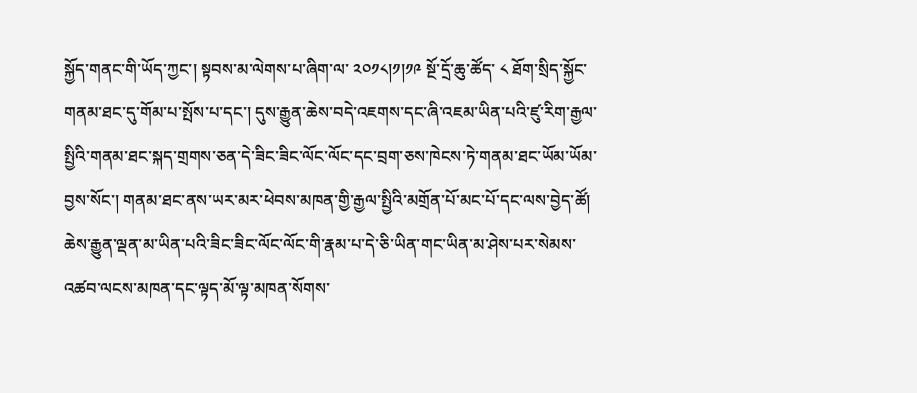སྐྱོད་གནང་གི་ཡོད་ཀྱང་། སྟབས་མ་ལེགས་པ་ཞིག་ལ་ ༢༠༡༨།༡།༡༩ སྔོ་དྲོ་ཆུ་ཚོད་ ༨ ཐོག་སྲིད་སྐྱོང་གནམ་ཐང་དུ་གོམ་པ་སྤོས་པ་དང་། དུས་རྒྱུན་ཆེས་བདེ་འཇགས་དང་ཞི་འཇམ་ཡིན་པའི་ཛུ་རིག་རྒྱལ་སྤྱིའི་གནམ་ཐང་སྐད་གྲགས་ཅན་དེ་ཟིང་ཟིང་ལོང་ལོང་དང་བྲག་ཅས་ཁེངས་ཏེ་གནམ་ཐང་ཡོམ་ཡོམ་བྱས་སོང་། གནམ་ཐང་ནས་ཡར་མར་ཕེབས་མཁན་གྱི་རྒྱལ་སྤྱིའི་མགྲོན་པོ་མང་པོ་དང་ལས་བྱེད་ཚོ། ཆེས་རྒྱུན་ལྡན་མ་ཡིན་པའི་ཟིང་ཟིང་ལོང་ལོང་གི་རྣམ་པ་དེ་ཅི་ཡིན་གང་ཡིན་མ་ཤེས་པར་སེམས་འཚབ་ལངས་མཁན་དང་ལྟད་མོ་ལྟ་མཁན་སོགས་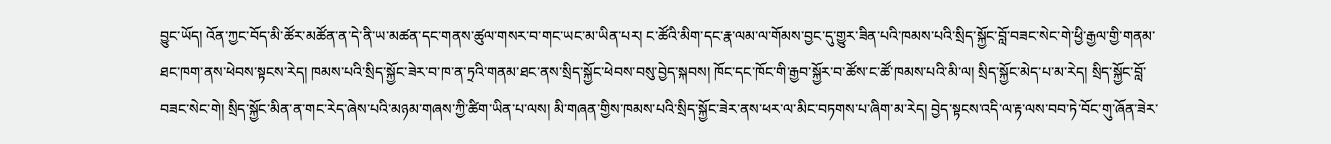བྱུང་ཡོད། འོན་ཀྱང་བོད་མི་ཚོར་མཚོན་ན་དེ་ནི་ཡ་མཚན་དང་གནས་ཚུལ་གསར་བ་གང་ཡང་མ་ཡིན་པར། ང་ཚོའི་མིག་དང་རྣ་ལམ་ལ་གོམས་བྱང་དུ་གྱུར་ཟིན་པའི་ཁམས་པའི་སྲིད་སྐྱོང་བློ་བཟང་སེང་གེ་ཕྱི་རྒྱལ་གྱི་གནམ་ཐང་ཁག་ནས་ཕེབས་སྟངས་རེད། ཁམས་པའི་སྲིད་སྐྱོང་ཟེར་བ་ཁ་ན་ཏྲའི་གནམ་ཐང་ནས་སྲིད་སྐྱོང་ཕེབས་བསུ་བྱེད་སྐབས། ཁོང་དང་ཁོང་གི་རྒྱབ་སྐྱོར་བ་ཚོས་ང་ཚོ་ཁམས་པའི་མི་ལ། སྲིད་སྐྱོང་མེད་པ་མ་རེད། སྲིད་སྐྱོང་བློ་བཟང་སེང་གེ། སྲིད་སྐྱོང་མིན་ན་གང་རེད་ཞེས་པའི་མཉམ་གཞས་ཀྱི་ཚིག་ཡིན་པ་ལས། མི་གཞན་གྱིས་ཁམས་པའི་སྲིད་སྐྱོང་ཟེར་ནས་ཕར་ལ་མིང་བཏགས་པ་ཞིག་མ་རེད། བྱེད་སྟངས་འདི་ལ་རྟ་ལས་བབ་ཏེ་བོང་གུ་ཞོན་ཟེར་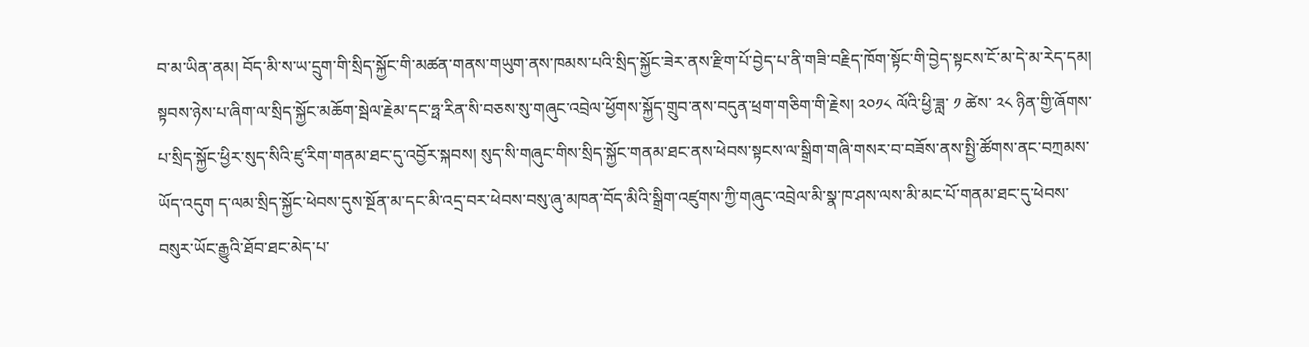བ་མ་ཡིན་ནམ། བོད་མི་ས་ཡ་དྲུག་གི་སྲིད་སྐྱོང་གི་མཚན་གནས་གཡུག་ནས་ཁམས་པའི་སྲིད་སྐྱོང་ཟེར་ནས་རྫིག་པོ་བྱེད་པ་ནི་གཟི་བརྗིད་ཁོག་སྟོང་གི་བྱེད་སྟངས་ངོ་མ་དེ་མ་རེད་དམ།
སྟབས་ཉེས་པ་ཞིག་ལ་སྲིད་སྐྱོང་མཆོག་སྦེལ་རྗེམ་དང་ཧྥ་རིན་སི་བཅས་སུ་གཞུང་འབྲེལ་ཕྱོགས་སྐྱོད་གྲུབ་ནས་བདུན་ཕྲག་གཅིག་གི་རྗེས། ༢༠༡༨ ལོའི་ཕྱི་ཟླ་ ༡ ཚེས་ ༢༨ ཉིན་གྱི་ཞོགས་པ་སྲིད་སྐྱོང་ཕྱིར་སུད་སིའི་ཛུ་རིག་གནམ་ཐང་དུ་འབྱོར་སྐབས། སུད་སི་གཞུང་གིས་སྲིད་སྐྱོང་གནམ་ཐང་ནས་ཕེབས་སྟངས་ལ་སྒྲིག་གཞི་གསར་བ་བཟོས་ནས་སྤྱི་ཚོགས་ནང་བཀྲམས་ཡོད་འདུག ད་ལམ་སྲིད་སྐྱོང་ཕེབས་དུས་སྔོན་མ་དང་མི་འདྲ་བར་ཕེབས་བསུ་ཞུ་མཁན་བོད་མིའི་སྒྲིག་འཛུགས་ཀྱི་གཞུང་འབྲེལ་མི་སྣ་ཁ་ཤས་ལས་མི་མང་པོ་གནམ་ཐང་དུ་ཕེབས་བསུར་ཡོང་རྒྱུའི་ཐོབ་ཐང་མེད་པ་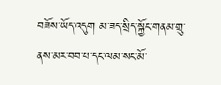བཟོས་ཡོད་འདུག མ་ཟད་སྲིད་སྐྱོང་གནམ་གྲུ་ནས་མར་བབ་པ་དང་ལམ་སང་མོ་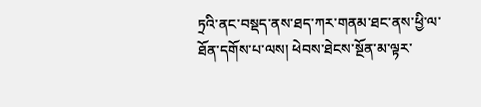ཏྲའི་ནང་བསྡད་ནས་ཐད་ཀར་གནམ་ཐང་ནས་ཕྱི་ལ་ཐོན་དགོས་པ་ལས། ཕེབས་ཐེངས་སྔོན་མ་ལྟར་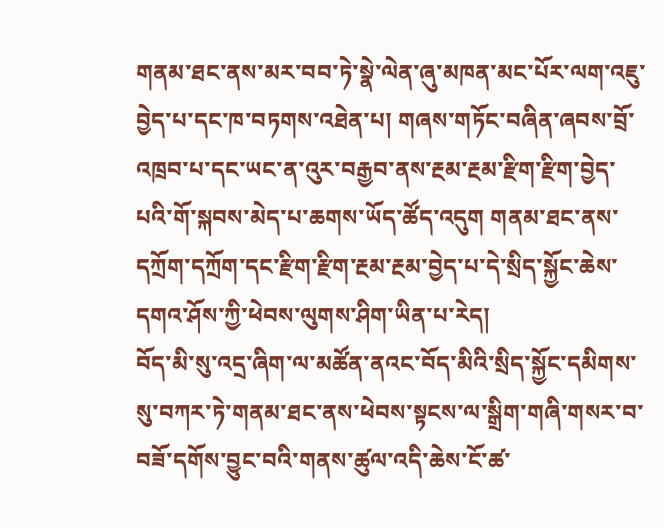གནམ་ཐང་ནས་མར་བབ་ཏེ་སྣེ་ལེན་ཞུ་མཁན་མང་པོར་ལག་འཇུ་བྱེད་པ་དང་ཁ་བཏགས་འཐེན་པ། གཞས་གཏོང་བཞིན་ཞབས་བྲོ་འཁྲབ་པ་དང་ཡང་ན་འུར་བརྒྱབ་ནས་རྔམ་རྔམ་རྫིག་རྫིག་བྱེད་པའི་གོ་སྐབས་མེད་པ་ཆགས་ཡོད་ཚོད་འདུག གནམ་ཐང་ནས་དཀྲོག་དཀྲོག་དང་རྫིག་རྫིག་རྔམ་རྔམ་བྱེད་པ་དེ་སྲིད་སྐྱོང་ཆེས་དགའ་ཤོས་ཀྱི་ཕེབས་ལུགས་ཤིག་ཡིན་པ་རེད།
བོད་མི་སུ་འདྲ་ཞིག་ལ་མཚོན་ནའང་བོད་མིའི་སྲིད་སྐྱོང་དམིགས་སུ་བཀར་ཏེ་གནམ་ཐང་ནས་ཕེབས་སྟངས་ལ་སྒྲིག་གཞི་གསར་བ་བཟོ་དགོས་བྱུང་བའི་གནས་ཚུལ་འདི་ཆེས་ངོ་ཚ་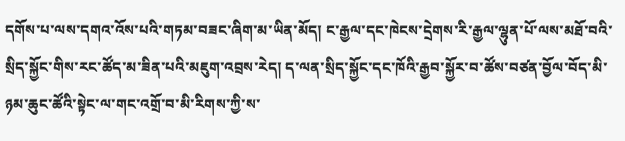དགོས་པ་ལས་དགའ་འོས་པའི་གཏམ་བཟང་ཞིག་མ་ཡིན་མོད། ང་རྒྱལ་དང་ཁེངས་དྲེགས་རི་རྒྱལ་ལྷུན་པོ་ལས་མཐོ་བའི་སྲིད་སྐྱོང་གིས་རང་ཚོད་མ་ཟིན་པའི་མཇུག་འབྲས་རེད། ད་ལན་སྲིད་སྐྱོང་དང་ཁོའི་རྒྱབ་སྐྱོར་བ་ཚོས་བཙན་བྱོལ་བོད་མི་ཉམ་ཆུང་ཚོའི་སྟེང་ལ་གང་འགྲོ་བ་མི་རིགས་ཀྱི་ས་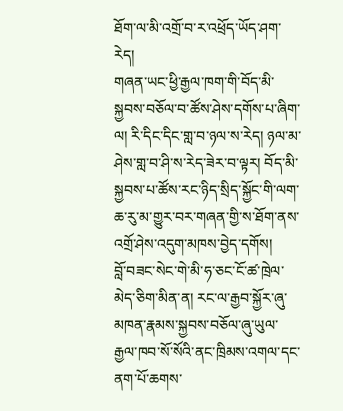ཐོག་ལ་མི་འགྲོ་བ་ར་འཕྲོད་ཡོད་ཤག་རེད།
གཞན་ཡང་ཕྱི་རྒྱལ་ཁག་གི་བོད་མི་སྐྱབས་བཅོལ་བ་ཚོས་ཤེས་དགོས་པ་ཞིག་ལ། རི་དིང་དིང་གླ་བ་ཉལ་ས་རེད། ཉལ་མ་ཤེས་གླ་བ་ཤི་ས་རེད་ཟེར་བ་ལྟར། བོད་མི་སྐྱབས་པ་ཚོས་རང་ཉིད་སྲིད་སྐྱོང་གི་ལག་ཆ་རུ་མ་གྱུར་བར་གཞན་གྱི་ས་ཐོག་ནས་འགྲོ་ཤེས་འདུག་མཁས་བྱེད་དགོས།
བློ་བཟང་སེང་གེ་མི་ཧ་ཅང་ངོ་ཚ་ཁྲེལ་མེད་ཅིག་མིན་ན། རང་ལ་རྒྱབ་སྐྱོར་ཞུ་མཁན་རྣམས་སྐྱབས་བཅོལ་ཞུ་ཡུལ་རྒྱལ་ཁབ་སོ་སོའི་ནང་ཁྲིམས་འགལ་དང་ནག་པོ་ཆགས་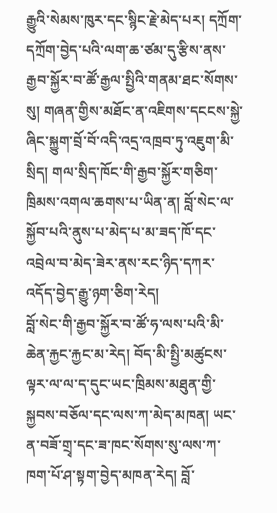རྒྱུའི་སེམས་ཁུར་དང་སྙིང་རྗེ་མེད་པར། དཀྲོག་དཀྲོག་བྱེད་པའི་ལག་ཆ་ཙམ་དུ་རྩིས་ནས་རྒྱབ་སྐྱོར་བ་ཚོ་རྒྱལ་སྤྱིའི་གནམ་ཐང་སོགས་སུ། གཞན་གྱིས་མཐོང་ན་འཇིགས་དངངས་སྐྱེ་ཞིང་སྐྱུག་བྲོ་བོ་འདི་འདྲ་འཁྲབ་ཏུ་འཇུག་མི་སྲིད། གལ་སྲིད་ཁོང་གི་རྒྱབ་སྐྱོར་གཅིག་ཁྲིམས་འགལ་ཆགས་པ་ཡིན་ན། བློ་སེང་ལ་སྐྱོབ་པའི་ནུས་པ་མེད་པ་མ་ཟད་ཁོ་དང་འབྲེལ་བ་མེད་ཟེར་ནས་རང་ཉིད་དཀར་འདོད་བྱེད་རྒྱུ་ཉག་ཅིག་རེད།
བློ་སེང་གི་རྒྱབ་སྐྱོར་བ་ཚོ་ཧ་ལས་པའི་མི་ཆེན་རྐྱང་རྐྱང་མ་རེད། བོད་མི་སྤྱི་མཚུངས་ལྟར་ལ་ལ་ད་དུང་ཡང་ཁྲིམས་མཐུན་གྱི་སྐྱབས་བཅོལ་དང་ལས་ཀ་མེད་མཁན། ཡང་ན་བཟོ་གྲྭ་དང་ཟ་ཁང་སོགས་སུ་ལས་ཀ་ཁག་པོ་ཤ་སྟག་བྱེད་མཁན་རེད། བློ་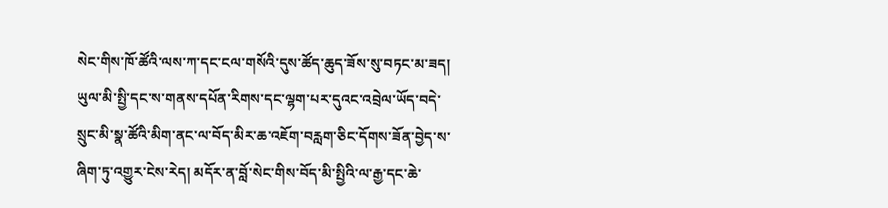སེང་གིས་ཁོ་ཚོའི་ལས་ཀ་དང་ངལ་གསོའི་དུས་ཚོད་ཆུད་ཟོས་སུ་བཏང་མ་ཟད། ཡུལ་མི་སྤྱི་དང་ས་གནས་དཔོན་རིགས་དང་ལྷག་པར་དུའང་འབྲེལ་ཡོད་བདེ་སྲུང་མི་སྣ་ཚོའི་མིག་ནང་ལ་བོད་མིར་ཆ་འཇོག་བརླག་ཅིང་དོགས་ཟོན་བྱེད་ས་ཞིག་ཏུ་འགྱུར་ངེས་རེད། མདོར་ན་བློ་སེང་གིས་བོད་མི་སྤྱིའི་ལ་རྒྱ་དང་ཆེ་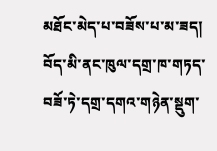མཐོང་མེད་པ་བཟོས་པ་མ་ཟད། བོད་མི་ནང་ཁུལ་དགྲ་ཁ་གཏད་བཟོ་ཏེ་དགྲ་དགའ་གཉེན་སྡུག་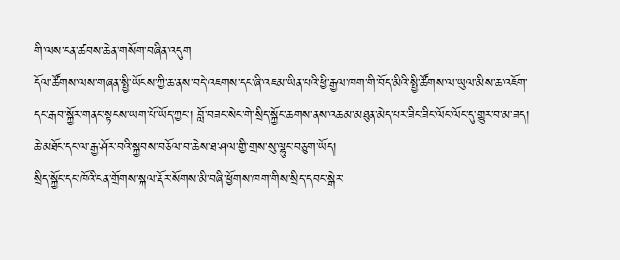གི་ལས་ངན་ཚབས་ཆེན་གསོག་བཞིན་འདུག
དོལ་ཚོགས་ལས་གཞན་སྤྱི་ཡོངས་ཀྱི་ཆ་ནས་བདེ་འཇགས་དང་ཞི་འཇམ་ཡིན་པའི་ཕྱི་རྒྱལ་ཁག་གི་བོད་མིའི་སྤྱི་ཚོགས་ལ་ཡུལ་མིས་ཆ་འཇོག་དང་རྒབ་སྐྱོར་གནང་སྟངས་ཡག་པོ་ཡོད་ཀྱང་། བློ་བཟང་སེང་གེ་སྲིད་སྐྱོང་ཆགས་ནས་འཆམ་མཐུན་མེད་པར་ཟིང་ཟིང་ལོང་ལོང་དུ་གྱུར་བ་མ་ཟད། ཆེ་མཐོང་དང་ལ་རྒྱ་ཤོར་བའི་སྐྱབས་བཅོལ་བ་ཆེས་ཐ་ཤལ་གྱི་གྲས་སུ་ལྷུང་བཅུག་ཡོད།
སྲིད་སྐྱོང་དང་ཁོའི་ངན་གྲོགས་སྐལ་རྡོར་སོགས་མི་བཞི་ཕྱོགས་ཁག་གིས་སྲིད་དབང་སྒེར་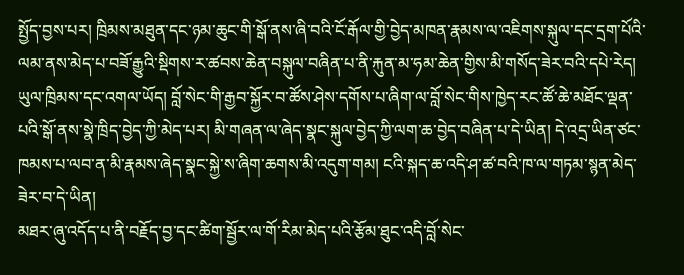སྤྱོད་བྱས་པར། ཁྲིམས་མཐུན་དང་ཉམ་ཆུང་གི་སྒོ་ནས་ཞི་བའི་ངོ་རྒོལ་གྱི་བྱེད་མཁན་རྣམས་ལ་འཇིགས་སྐུལ་དང་དྲག་པོའི་ལམ་ནས་མེད་པ་བཟོ་རྒྱུའི་སྡིགས་ར་ཚབས་ཆེན་བསྐུལ་བཞིན་པ་ནི་རྐུན་མ་ཧམ་ཆེན་གྱིས་མི་གསོད་ཟེར་བའི་དཔེ་རེད། ཡུལ་ཁྲིམས་དང་འགལ་ཡོད། བློ་སེང་གི་རྒྱབ་སྐྱོར་བ་ཚོས་ཤེས་དགོས་པ་ཞིག་ལ་བློ་སེང་གིས་ཁྱེད་རང་ཚོ་ཆེ་མཐོང་ལྡན་པའི་སྒོ་ནས་སྣེ་ཁྲིད་བྱེད་ཀྱི་མེད་པར། མི་གཞན་ལ་ཞེད་སྣང་སྐུལ་བྱེད་ཀྱི་ལག་ཆ་བྱེད་བཞིན་པ་དེ་ཡིན། དེ་འདྲ་ཡིན་ཙང་ཁམས་པ་ལབ་ན་མི་རྣམས་ཞེད་སྣང་སྐྱེ་ས་ཞིག་ཆགས་མི་འདུག་གམ། ངའི་སྐད་ཆ་འདི་ཤ་ཚ་བའི་ཁ་ལ་གཏམ་སྙན་མེད་ཟེར་བ་དེ་ཡིན།
མཐར་ཞུ་འདོད་པ་ནི་བརྗོད་བྱ་དང་ཚིག་སྦྱོར་ལ་གོ་རིམ་མེད་པའི་རྩོམ་ཐུང་འདི་བློ་སེང་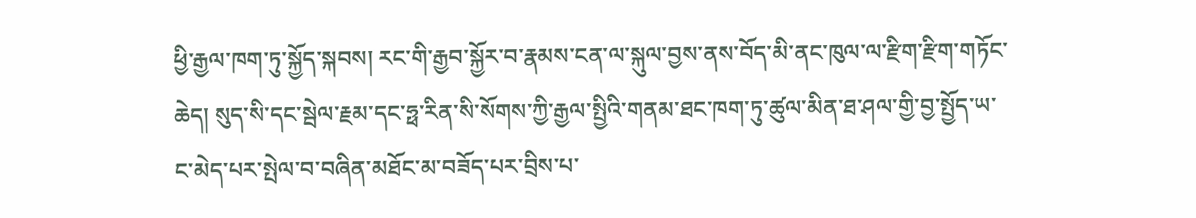ཕྱི་རྒྱལ་ཁག་ཏུ་སྐྱོད་སྐབས། རང་གི་རྒྱབ་སྐྱོར་བ་རྣམས་ངན་ལ་སྐུལ་བྱས་ནས་བོད་མི་ནང་ཁུལ་ལ་རྫིག་རྫིག་གཏོང་ཆེད། སུད་སི་དང་སྦེལ་རྗམ་དང་ཧྥ་རིན་སི་སོགས་ཀྱི་རྒྱལ་སྤྱིའི་གནམ་ཐང་ཁག་ཏུ་ཚུལ་མིན་ཐ་ཤལ་གྱི་བྱ་སྤྱོད་ཡ་ང་མེད་པར་སྤེལ་བ་བཞིན་མཐོང་མ་བཟོད་པར་བྲིས་པ་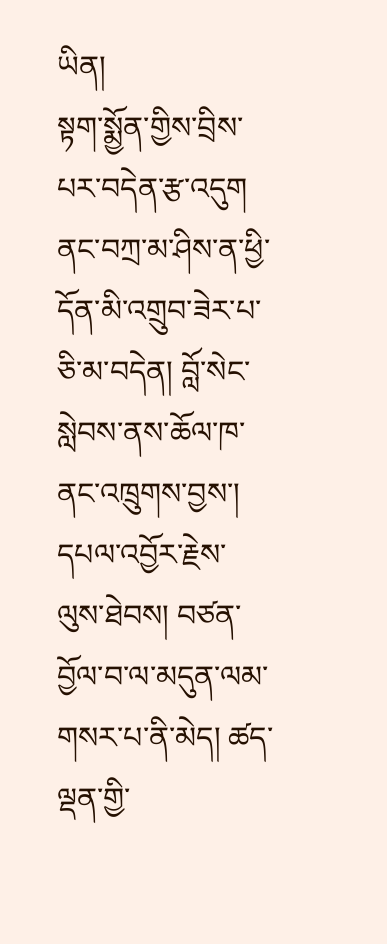ཡིན།
སྟག་སྨྱོན་གྱིས་བྲིས་པར་བདེན་རྩ་འདུག
ནང་བཀྲ་མ་ཤིས་ན་ཕྱི་དོན་མི་འགྲུབ་ཟེར་པ་ཅི་མ་བདེན། བློ་སེང་སླེབས་ནས་ཆོལ་ཁ་ནང་འཁྲུགས་བྱས་། དཔལ་འབྱོར་རྗེས་ལུས་ཐེབས། བཙན་བྱོལ་བ་ལ་མདུན་ལམ་གསར་པ་ནི་མེད། ཚད་ལྡན་གྱི་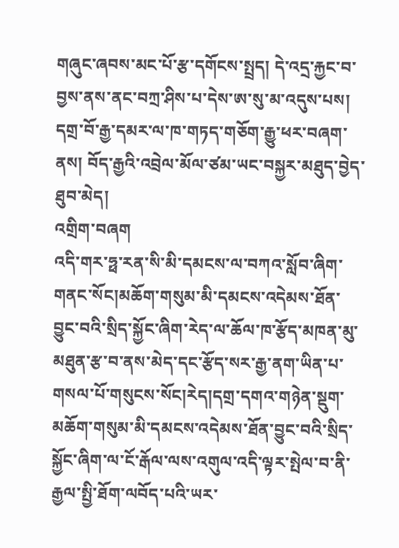གཞུང་ཞབས་མང་པོ་རྩ་དགོངས་སྤྲད། དེ་འདྲ་རྐྱང་བ་བྱས་ནས་ནང་བཀྲ་ཤིས་པ་དེས་ཨ་སུ་མ་འདུས་པས། དགྲ་བོ་རྒྱ་དམར་ལ་ཁ་གཏད་གཅོག་རྒྱུ་ཕར་བཞག་ནས། བོད་རྒྱའི་འབྲེལ་མོལ་ཙམ་ཡང་བསྐྱར་མཐུད་བྱེད་ཐུབ་མེད།
འགྲིག་བཞག
འདི་གར་ཧྥ་རན་སི་མི་དམངས་ལ་བཀའ་སློབ་ཞིག་གནང་སོང།མཆོག་གསུམ་མི་དམངས་འདེམས་ཐོན་བྱུང་བའི་སྲིད་སྐྱོང་ཞིག་རེད་ལ་ཆོལ་ཁ་རྩོད་མཁན་མུ་མཐུན་རྩ་བ་ནས་མེད་དང་རྩོད་སར་རྒྱ་ནག་ཡིན་པ་གསལ་པོ་གསུངས་སོང།རེད།དགྲ་དགའ་གཉེན་སྡུག་མཆོག་གསུམ་མི་དམངས་འདེམས་ཐོན་བྱུང་བའི་སྲིད་སྐྱོང་ཞིག་ལ་ངོ་རྒོལ་ལས་འགུལ་འདི་ལྟར་སྤེལ་བ་ནི་རྒྱལ་སྤྱི་ཐོག་ལབོད་པའི་ཡར་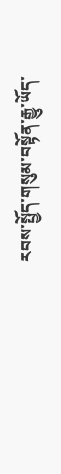རབས་སྤྱོད་གསུམ་བསྟོན་རྒྱུ་ཡོད་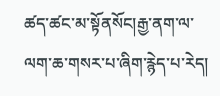ཚད་ཚང་མ་སྟོནསོང།རྒྱ་ནག་ལ་ལག་ཆ་གསར་པ་ཞིག་རྙེད་པ་རེད།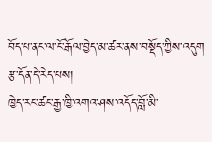བོད་པ་ནང་ལ་ངོ་རྒོལ་བྱེད་མ་ཚར་ནས་བསྡོད་ཀྱིས་འདུག
རྩ་དོན་དེ་རེད་པས།
ཁྱེད་རང་ཚང་རྒྱ་ཁྱི་འགའ་ཤས་འདོད་བློ་མི་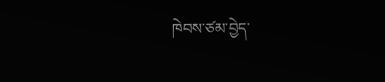ཁེབས་ཙམ་བྱེད་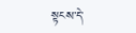སྟངས་དེ་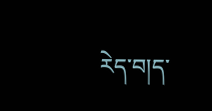རེད་བ།ད་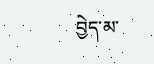བྱེད་མ་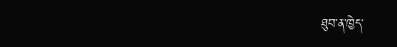ཐུབ་ན་ཁྱེད་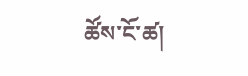ཚོས་ངོ་ཚ།